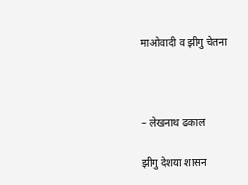माओवादी व झीगु चेतना



– लेखनाथ ढकाल

झीगु देशया शासन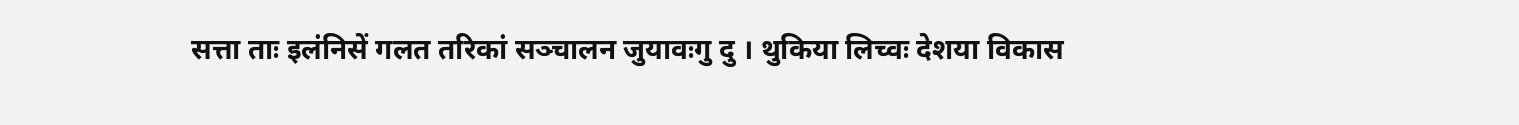सत्ता ताः इलंनिसें गलत तरिकां सञ्चालन जुयावःगु दु । थुकिया लिच्वः देशया विकास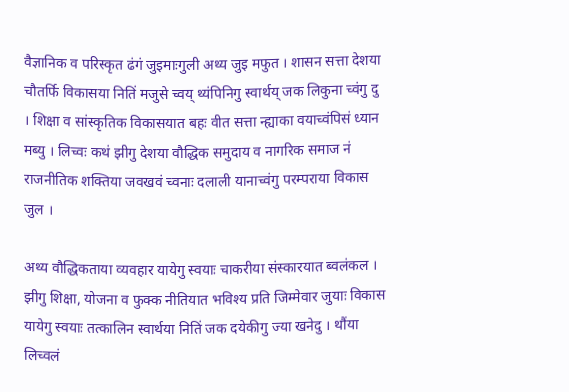वैज्ञानिक व परिस्कृत ढंगं जुइमाःगुली अथ्य जुइ मफुत । शासन सत्ता देशया चौतर्फि विकासया नितिं मजुसे च्वय् थ्यंपिनिगु स्वार्थय् जक लिकुना च्वंगु दु । शिक्षा व सांस्कृतिक विकासयात बहः वीत सत्ता न्ह्याका वयाच्वंपिसं ध्यान मब्यु । लिच्वः कथं झीगु देशया वौद्धिक समुदाय व नागरिक समाज नं राजनीतिक शक्तिया जवखवं च्वनाः दलाली यानाच्वंगु परम्पराया विकास जुल ।

अथ्य वौद्धिकताया व्यवहार यायेगु स्वयाः चाकरीया संस्कारयात ब्वलंकल । झीगु शिक्षा, योजना व फुक्क नीतियात भविश्य प्रति जिम्मेवार जुयाः विकास यायेगु स्वयाः तत्कालिन स्वार्थया नितिं जक दयेकीगु ज्या खनेदु । थौंया लिच्वलं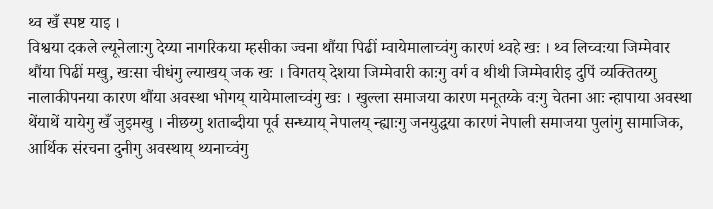थ्व खँ स्पष्ट याइ ।
विश्वया दकले ल्यूनेलाःगु देय्या नागरिकया म्हसीका ज्वना थौंया पिढीं म्वायेमालाच्वंगु कारणं थ्वहे खः । थ्व लिच्वःया जिम्मेवार थौंया पिढीं मखु, खःसा चीधंगु ल्याखय् जक खः । विगतय् देशया जिम्मेवारी काःगु वर्ग व थीथी जिम्मेवारीइ दुपिं व्यक्तितय्गु नालाकीपनया कारण थौंया अवस्था भोगय् यायेमालाच्वंगु खः । खुल्ला समाजया कारण मनूतय्के वःगु चेतना आः न्हापाया अवस्था थेंयाथें यायेगु खँ जुइमखु । नीछय्गु शताब्दीया पूर्व सन्ध्याय् नेपालय् न्ह्याःगु जनयुद्धया कारणं नेपाली समाजया पुलांगु सामाजिक, आर्थिक संरचना दुनीगु अवस्थाय् थ्यनाच्वंगु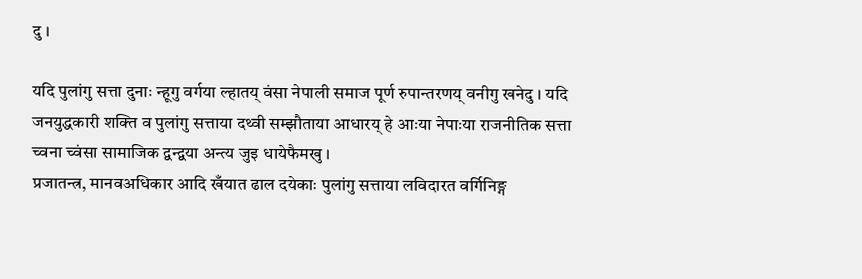दु ।

यदि पुलांगु सत्ता दुनाः न्हूगु वर्गया ल्हातय् वंसा नेपाली समाज पूर्ण रुपान्तरणय् वनीगु खनेदु । यदि जनयुद्धकारी शक्ति व पुलांगु सत्ताया दथ्वी सम्झौताया आधारय् हे आःया नेपाःया राजनीतिक सत्ता च्वना च्वंसा सामाजिक द्वन्द्वया अन्त्य जुइ धायेफैमखु ।
प्रजातन्त्र, मानवअधिकार आदि खँयात ढाल दयेकाः पुलांगु सत्ताया लविदारत वर्गिनिङ्ग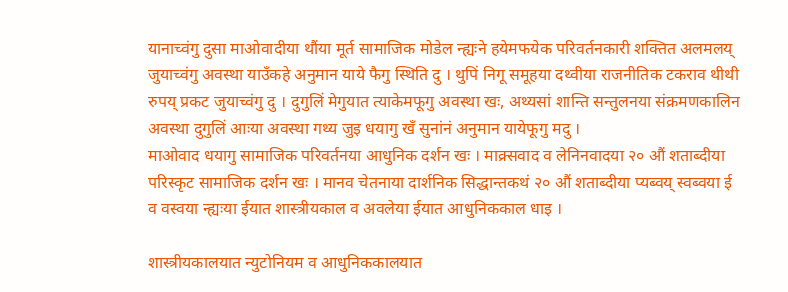यानाच्वंगु दुसा माओवादीया थौंया मूर्त सामाजिक मोडेल न्ह्यःने हयेमफयेक परिवर्तनकारी शक्तित अलमलय् जुयाच्वंगु अवस्था याउँकहे अनुमान याये फैगु स्थिति दु । थुपिं निगू समूहया दथ्वीया राजनीतिक टकराव थीथी रुपय् प्रकट जुयाच्वंगु दु । दुगुलिं मेगुयात त्याकेमफूगु अवस्था खः, अथ्यसां शान्ति सन्तुलनया संक्रमणकालिन अवस्था दुगुलिं आःया अवस्था गथ्य जुइ धयागु खँ सुनांनं अनुमान यायेफूगु मदु ।
माओवाद धयागु सामाजिक परिवर्तनया आधुनिक दर्शन खः । माक्र्सवाद व लेनिनवादया २० औं शताब्दीया परिस्कृट सामाजिक दर्शन खः । मानव चेतनाया दार्शनिक सिद्धान्तकथं २० औं शताब्दीया प्यब्वय् स्वब्वया ई व वस्वया न्ह्यःया ईयात शास्त्रीयकाल व अवलेया ईयात आधुनिककाल धाइ ।

शास्त्रीयकालयात न्युटोनियम व आधुनिककालयात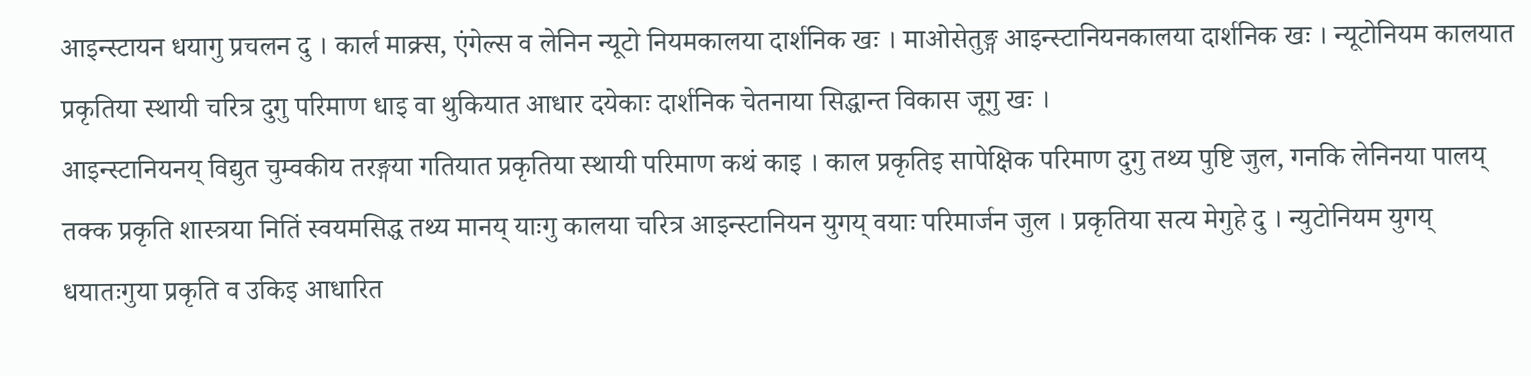आइन्स्टायन धयागु प्रचलन दु । कार्ल माक्र्स, एंगेल्स व लेनिन न्यूटो नियमकालया दार्शनिक खः । माओसेतुङ्ग आइन्स्टानियनकालया दार्शनिक खः । न्यूटोनियम कालयात प्रकृतिया स्थायी चरित्र दुगु परिमाण धाइ वा थुकियात आधार दयेकाः दार्शनिक चेतनाया सिद्धान्त विकास जूगु खः ।
आइन्स्टानियनय् विद्युत चुम्वकीय तरङ्गया गतियात प्रकृतिया स्थायी परिमाण कथं काइ । काल प्रकृतिइ सापेक्षिक परिमाण दुगु तथ्य पुष्टि जुल, गनकि लेनिनया पालय् तक्क प्रकृति शास्त्रया नितिं स्वयमसिद्ध तथ्य मानय् याःगु कालया चरित्र आइन्स्टानियन युगय् वयाः परिमार्जन जुल । प्रकृतिया सत्य मेगुहे दु । न्युटोनियम युगय् धयातःगुया प्रकृति व उकिइ आधारित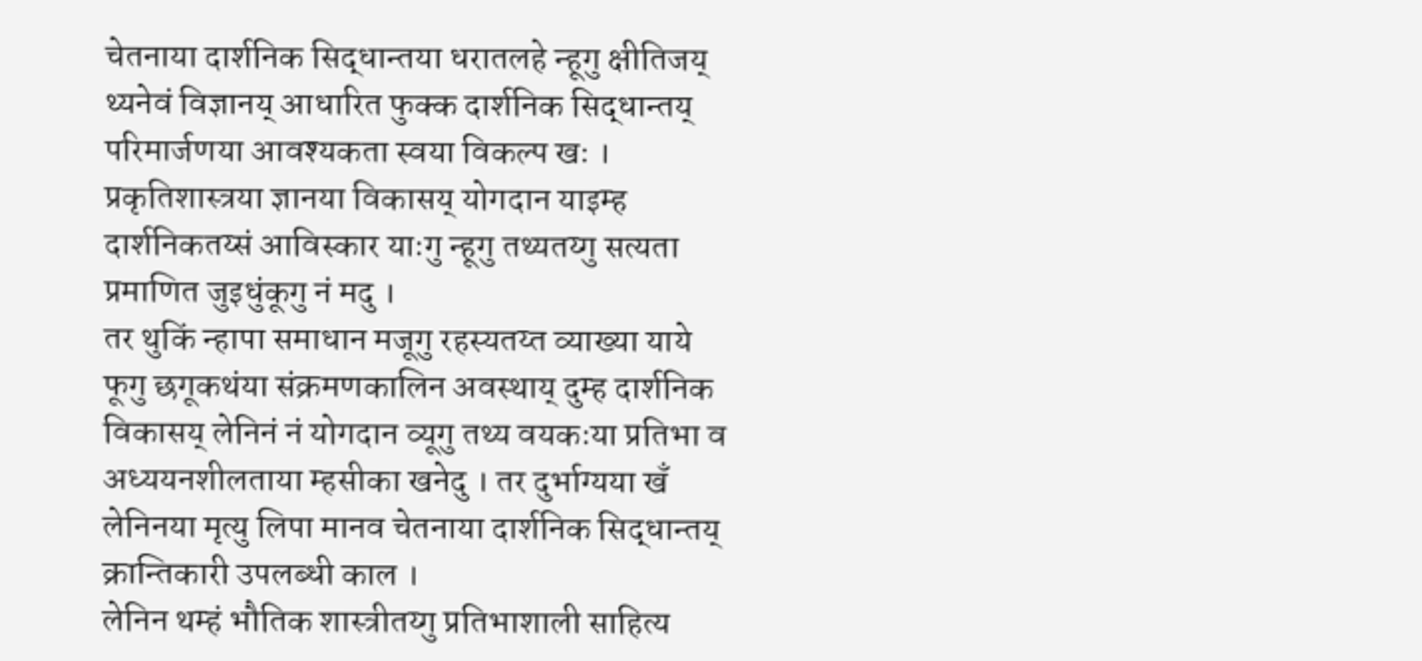चेतनाया दार्शनिक सिद्धान्तया धरातलहे न्हूगु क्षीतिजय् थ्यनेवं विज्ञानय् आधारित फुक्क दार्शनिक सिद्धान्तय् परिमार्जणया आवश्यकता स्वया विकल्प खः । प्रकृतिशास्त्रया ज्ञानया विकासय् योगदान याइम्ह दार्शनिकतय्सं आविस्कार याःगु न्हूगु तथ्यतय्गु सत्यता प्रमाणित जुइधुंकूगु नं मदु ।
तर थुकिं न्हापा समाधान मजूगु रहस्यतय्त व्याख्या याये फूगु छगूकथंया संक्रमणकालिन अवस्थाय् दुम्ह दार्शनिक विकासय् लेनिनं नं योगदान व्यूगु तथ्य वयकःया प्रतिभा व अध्ययनशीलताया म्हसीका खनेदु । तर दुर्भाग्यया खँ लेनिनया मृत्यु लिपा मानव चेतनाया दार्शनिक सिद्धान्तय् क्रान्तिकारी उपलब्धी काल ।
लेनिन थम्हं भौतिक शास्त्रीतय्गु प्रतिभाशाली साहित्य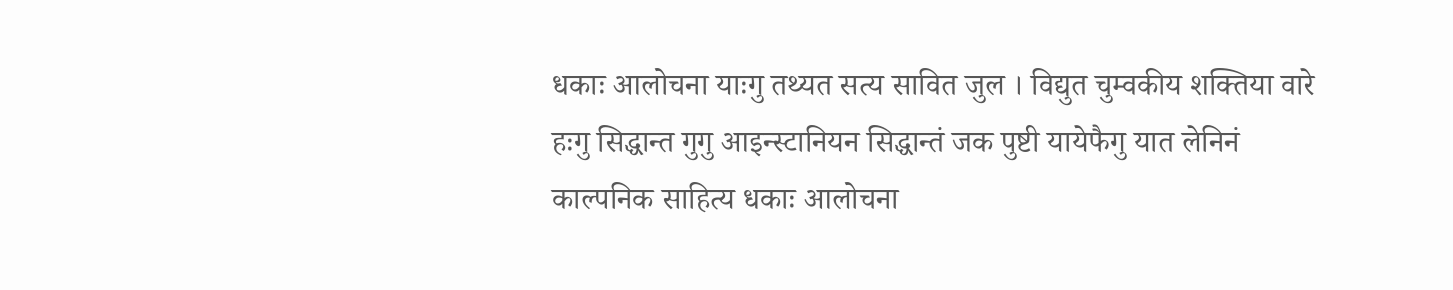धकाः आलोचना याःगु तथ्यत सत्य सावित जुल । विद्युत चुम्वकीय शक्तिया वारे हःगु सिद्धान्त गुगु आइन्स्टानियन सिद्धान्तं जक पुष्टी यायेफैगु यात लेनिनं काल्पनिक साहित्य धकाः आलोचना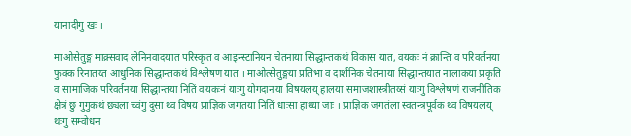यानादीगु खः ।

माओसेतुङ्ग माक्र्सवाद लेनिनवादयात परिस्कृत व आइन्स्टानियन चेतनाया सिद्धान्तकथं विकास यात, वयकः नं क्रान्ति व परिवर्तनया फुक्क रिनातय्त आधुनिक सिद्धान्तकथं विश्लेषण यात । माओत्सेतुङ्गया प्रतिभा व दार्शनिक चेतनाया सिद्धान्तयात नालाकया प्रकृति व सामाजिक परिवर्तनया सिद्धान्तया नितिं वयकःनं याःगु योगदानया विषयलय् हालया समाजशास्त्रीतय्सं याःगु विश्लेषणं राजनीतिक क्षेत्रं छु गुगुकथं छ्यला च्वंगु दुसा थ्व विषय प्राज्ञिक जगतया नितिं धाःसा हाथ्या जाः । प्राज्ञिक जगतंला स्वतन्त्रपूर्वक थ्व विषयलय् थःगु सम्वोधन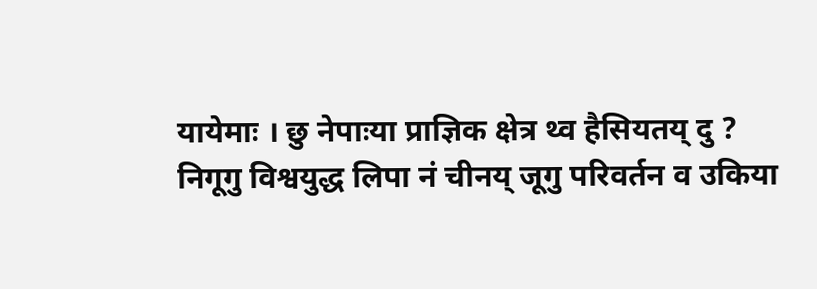यायेमाः । छु नेपाःया प्राज्ञिक क्षेत्र थ्व हैसियतय् दु ?
निगूगु विश्वयुद्ध लिपा नं चीनय् जूगु परिवर्तन व उकिया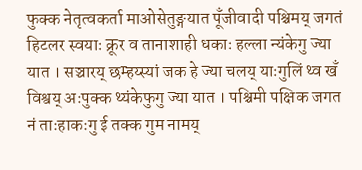फुक्क नेतृत्वकर्ता माओसेतुङ्गयात पूँजीवादी पश्चिमय् जगतं हिटलर स्वयाः क्रूर व तानाशाही धकाः हल्ला न्यंकेगु ज्या यात । सञ्चारय् छम्हय्स्यां जक हे ज्या चलय् याःगुलिं थ्व खँ विश्वय् अःपुक्क थ्यंकेफुगु ज्या यात । पश्चिमी पक्षिक जगत नं ताःहाकःगु ई तक्क गुम नामय्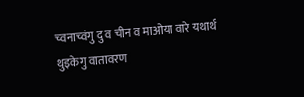च्वनाच्वंगु दु व चीन व माओया वारे यथार्थ थुइकेगु वातावरण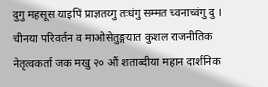दुगु महसूस याइपिं प्राज्ञतय्गु तःधंगु सम्मत च्वनाच्वंगु दु । चीनया परिवर्तन व माओसेतुङ्गयात कुशल राजनीतिक नेतृत्वकर्ता जक मखु २० औं शताब्दीया महान दार्शनिक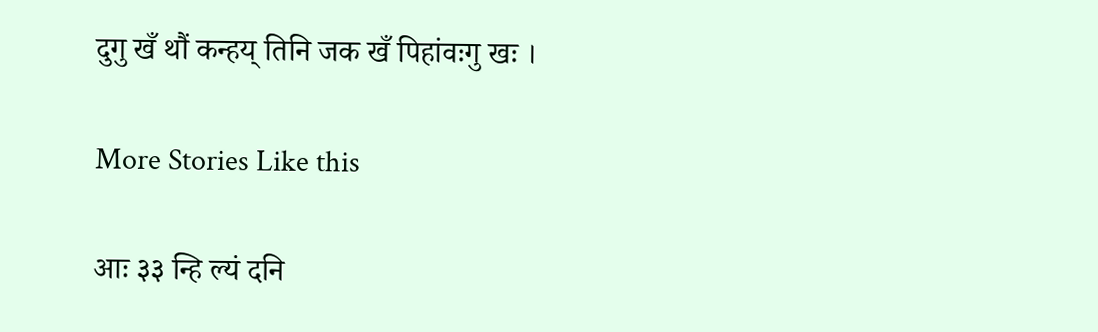दुगु खँ थौं कन्हय् तिनि जक खँ पिहांवःगु खः ।

More Stories Like this

आः ३३ न्हि ल्यं दनि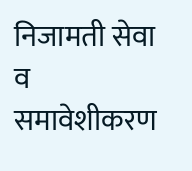निजामती सेवा व समावेशीकरण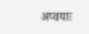अप्वयाः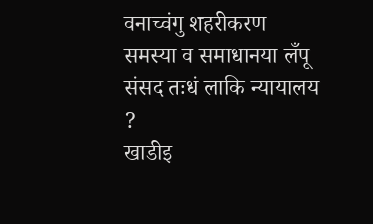वनाच्वंगु शहरीकरण समस्या व समाधानया लँपू
संसद तःधं लाकि न्यायालय ?
खाडीइ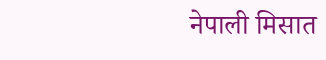नेपाली मिसात